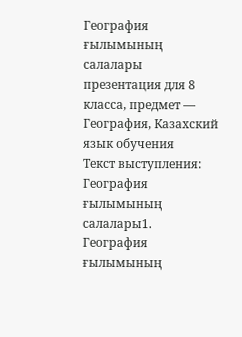География ғылымының салалары презентация для 8 класса, предмет — География, Казахский язык обучения
Текст выступления:
География ғылымының салалары1. География ғылымының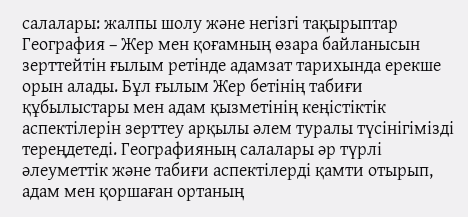салалары: жалпы шолу және негізгі тақырыптар
География – Жер мен қоғамның өзара байланысын зерттейтін ғылым ретінде адамзат тарихында ерекше орын алады. Бұл ғылым Жер бетінің табиғи құбылыстары мен адам қызметінің кеңістіктік аспектілерін зерттеу арқылы әлем туралы түсінігімізді тереңдетеді. Географияның салалары әр түрлі әлеуметтік және табиғи аспектілерді қамти отырып, адам мен қоршаған ортаның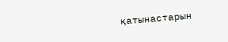қатынастарын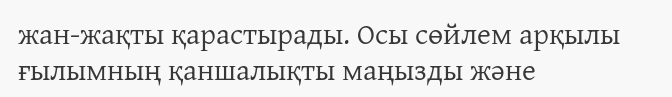жан-жақты қарастырады. Осы сөйлем арқылы ғылымның қаншалықты маңызды және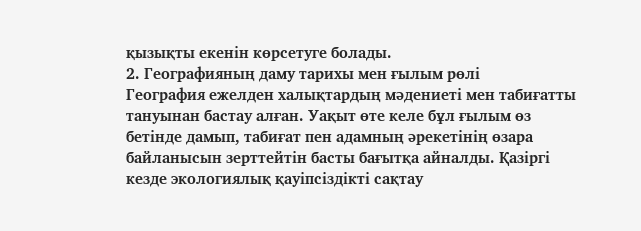қызықты екенін көрсетуге болады.
2. Географияның даму тарихы мен ғылым рөлі
География ежелден халықтардың мәдениеті мен табиғатты тануынан бастау алған. Уақыт өте келе бұл ғылым өз бетінде дамып, табиғат пен адамның әрекетінің өзара байланысын зерттейтін басты бағытқа айналды. Қазіргі кезде экологиялық қауіпсіздікті сақтау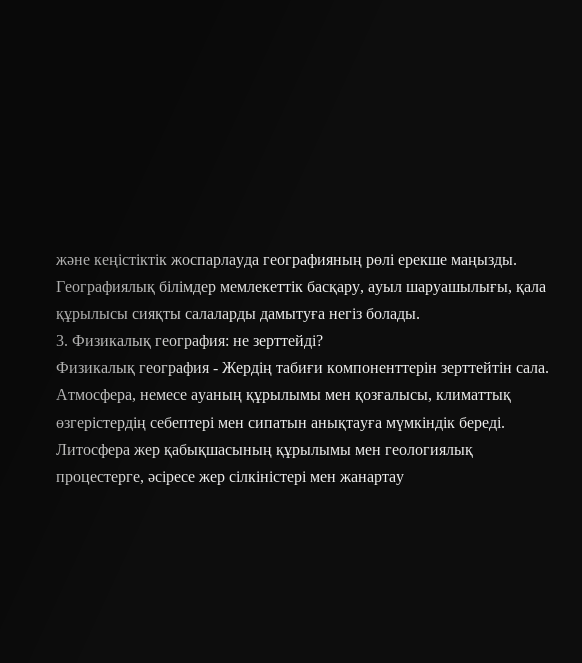және кеңістіктік жоспарлауда географияның рөлі ерекше маңызды. Географиялық білімдер мемлекеттік басқару, ауыл шаруашылығы, қала құрылысы сияқты салаларды дамытуға негіз болады.
3. Физикалық география: не зерттейді?
Физикалық география - Жердің табиғи компоненттерін зерттейтін сала. Атмосфера, немесе ауаның құрылымы мен қозғалысы, климаттық өзгерістердің себептері мен сипатын анықтауға мүмкіндік береді. Литосфера жер қабықшасының құрылымы мен геологиялық процестерге, әсіресе жер сілкіністері мен жанартау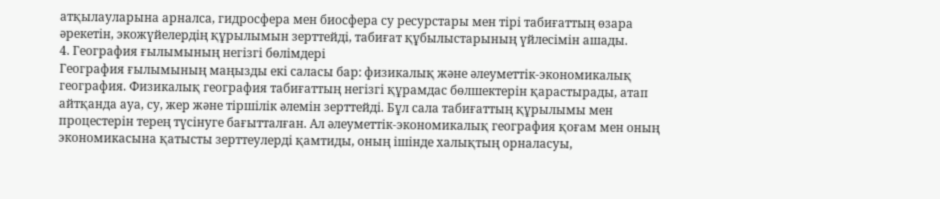атқылауларына арналса, гидросфера мен биосфера су ресурстары мен тірі табиғаттың өзара әрекетін, экожүйелердің құрылымын зерттейді, табиғат құбылыстарының үйлесімін ашады.
4. География ғылымының негізгі бөлімдері
География ғылымының маңызды екі саласы бар: физикалық және әлеуметтік-экономикалық география. Физикалық география табиғаттың негізгі құрамдас бөлшектерін қарастырады, атап айтқанда ауа, су, жер және тіршілік әлемін зерттейді. Бұл сала табиғаттың құрылымы мен процестерін терең түсінуге бағытталған. Ал әлеуметтік-экономикалық география қоғам мен оның экономикасына қатысты зерттеулерді қамтиды, оның ішінде халықтың орналасуы,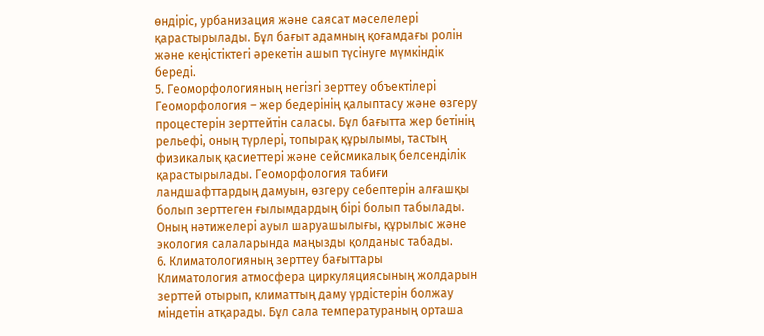өндіріс, урбанизация және саясат мәселелері қарастырылады. Бұл бағыт адамның қоғамдағы ролін және кеңістіктегі әрекетін ашып түсінуге мүмкіндік береді.
5. Геоморфологияның негізгі зерттеу объектілері
Геоморфология – жер бедерінің қалыптасу және өзгеру процестерін зерттейтін саласы. Бұл бағытта жер бетінің рельефі, оның түрлері, топырақ құрылымы, тастың физикалық қасиеттері және сейсмикалық белсенділік қарастырылады. Геоморфология табиғи ландшафттардың дамуын, өзгеру себептерін алғашқы болып зерттеген ғылымдардың бірі болып табылады. Оның нәтижелері ауыл шаруашылығы, құрылыс және экология салаларында маңызды қолданыс табады.
6. Климатологияның зерттеу бағыттары
Климатология атмосфера циркуляциясының жолдарын зерттей отырып, климаттың даму үрдістерін болжау міндетін атқарады. Бұл сала температураның орташа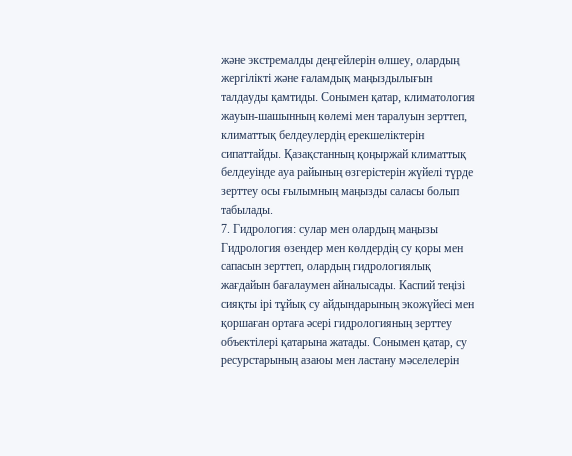және экстремалды деңгейлерін өлшеу, олардың жергілікті және ғаламдық маңыздылығын талдауды қамтиды. Сонымен қатар, климатология жауын-шашынның көлемі мен таралуын зерттеп, климаттық белдеулердің ерекшеліктерін сипаттайды. Қазақстанның қоңыржай климаттық белдеуінде ауа райының өзгерістерін жүйелі түрде зерттеу осы ғылымның маңызды саласы болып табылады.
7. Гидрология: сулар мен олардың маңызы
Гидрология өзендер мен көлдердің су қоры мен сапасын зерттеп, олардың гидрологиялық жағдайын бағалаумен айналысады. Каспий теңізі сияқты ірі тұйық су айдындарының экожүйесі мен қоршаған ортаға әсері гидрологияның зерттеу объектілері қатарына жатады. Сонымен қатар, су ресурстарының азаюы мен ластану мәселелерін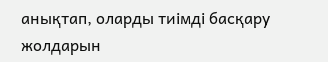анықтап, оларды тиімді басқару жолдарын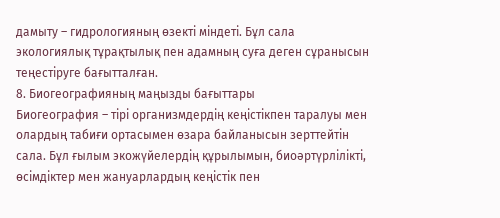дамыту – гидрологияның өзекті міндеті. Бұл сала экологиялық тұрақтылық пен адамның суға деген сұранысын теңестіруге бағытталған.
8. Биогеографияның маңызды бағыттары
Биогеография – тірі организмдердің кеңістікпен таралуы мен олардың табиғи ортасымен өзара байланысын зерттейтін сала. Бұл ғылым экожүйелердің құрылымын, биоәртүрлілікті, өсімдіктер мен жануарлардың кеңістік пен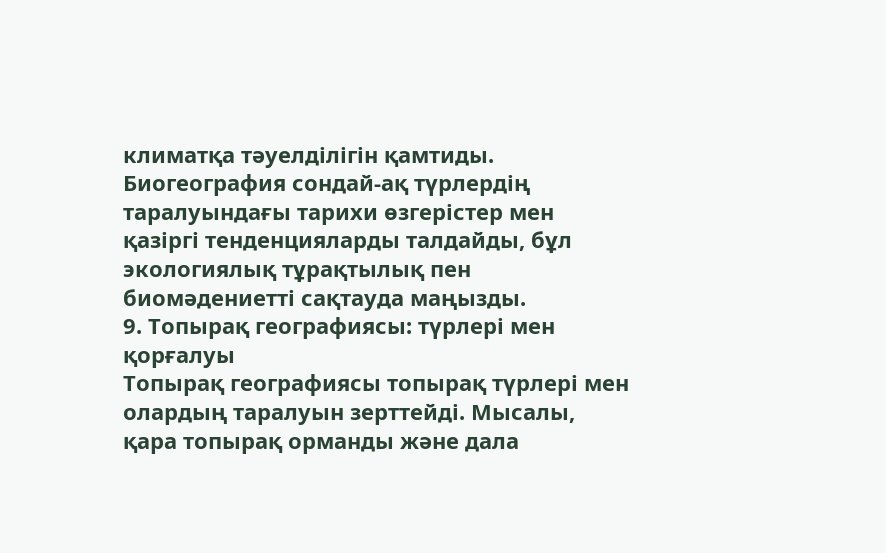климатқа тәуелділігін қамтиды. Биогеография сондай-ақ түрлердің таралуындағы тарихи өзгерістер мен қазіргі тенденцияларды талдайды, бұл экологиялық тұрақтылық пен биомәдениетті сақтауда маңызды.
9. Топырақ географиясы: түрлері мен қорғалуы
Топырақ географиясы топырақ түрлері мен олардың таралуын зерттейді. Мысалы, қара топырақ орманды және дала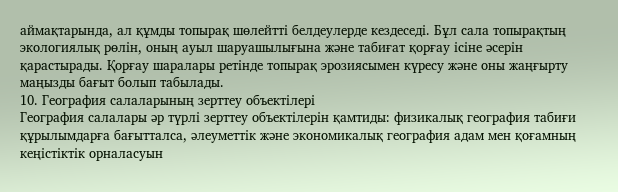аймақтарында, ал құмды топырақ шөлейтті белдеулерде кездеседі. Бұл сала топырақтың экологиялық рөлін, оның ауыл шаруашылығына және табиғат қорғау ісіне әсерін қарастырады. Қорғау шаралары ретінде топырақ эрозиясымен күресу және оны жаңғырту маңызды бағыт болып табылады.
10. География салаларының зерттеу объектілері
География салалары әр түрлі зерттеу объектілерін қамтиды: физикалық география табиғи құрылымдарға бағытталса, әлеуметтік және экономикалық география адам мен қоғамның кеңістіктік орналасуын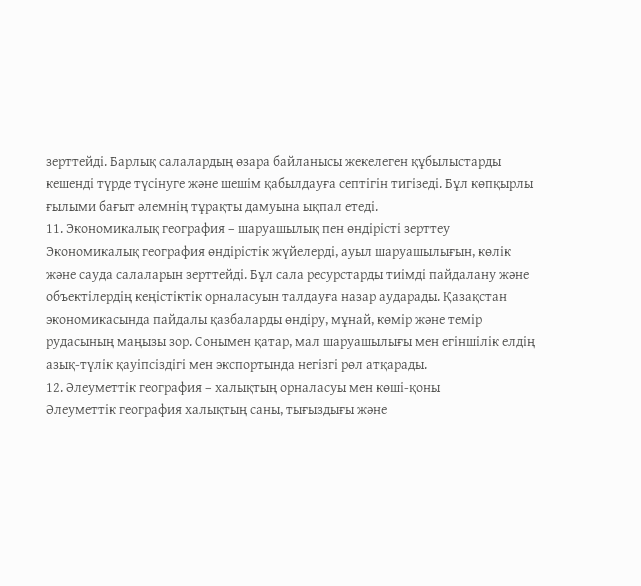зерттейді. Барлық салалардың өзара байланысы жекелеген құбылыстарды кешенді түрде түсінуге және шешім қабылдауға септігін тигізеді. Бұл көпқырлы ғылыми бағыт әлемнің тұрақты дамуына ықпал етеді.
11. Экономикалық география – шаруашылық пен өндірісті зерттеу
Экономикалық география өндірістік жүйелерді, ауыл шаруашылығын, көлік және сауда салаларын зерттейді. Бұл сала ресурстарды тиімді пайдалану және объектілердің кеңістіктік орналасуын талдауға назар аударады. Қазақстан экономикасында пайдалы қазбаларды өндіру, мұнай, көмір және темір рудасының маңызы зор. Сонымен қатар, мал шаруашылығы мен егіншілік елдің азық-түлік қауіпсіздігі мен экспортында негізгі рөл атқарады.
12. Әлеуметтік география – халықтың орналасуы мен көші-қоны
Әлеуметтік география халықтың саны, тығыздығы және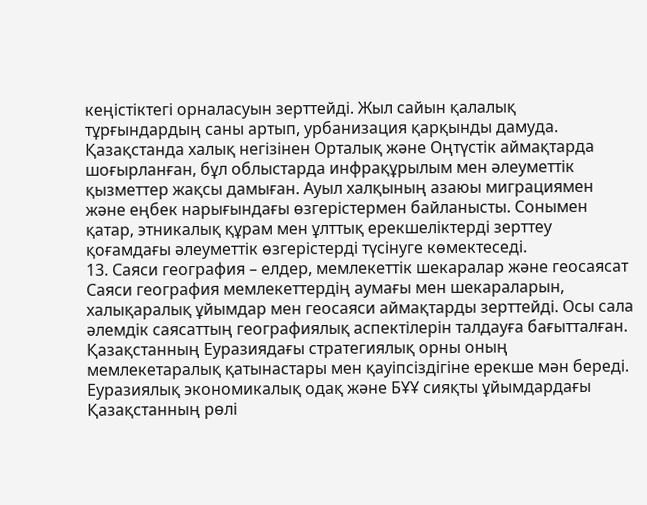кеңістіктегі орналасуын зерттейді. Жыл сайын қалалық тұрғындардың саны артып, урбанизация қарқынды дамуда. Қазақстанда халық негізінен Орталық және Оңтүстік аймақтарда шоғырланған, бұл облыстарда инфрақұрылым мен әлеуметтік қызметтер жақсы дамыған. Ауыл халқының азаюы миграциямен және еңбек нарығындағы өзгерістермен байланысты. Сонымен қатар, этникалық құрам мен ұлттық ерекшеліктерді зерттеу қоғамдағы әлеуметтік өзгерістерді түсінуге көмектеседі.
13. Саяси география – елдер, мемлекеттік шекаралар және геосаясат
Саяси география мемлекеттердің аумағы мен шекараларын, халықаралық ұйымдар мен геосаяси аймақтарды зерттейді. Осы сала әлемдік саясаттың географиялық аспектілерін талдауға бағытталған. Қазақстанның Еуразиядағы стратегиялық орны оның мемлекетаралық қатынастары мен қауіпсіздігіне ерекше мән береді. Еуразиялық экономикалық одақ және БҰҰ сияқты ұйымдардағы Қазақстанның рөлі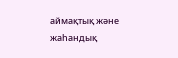аймақтық және жаһандық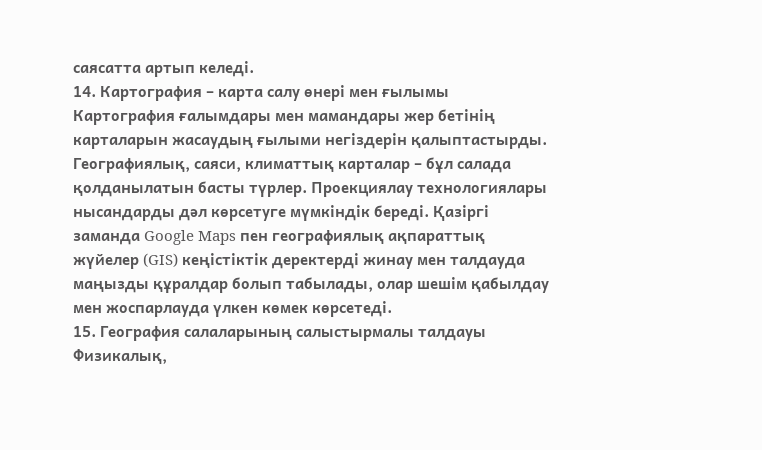саясатта артып келеді.
14. Картография – карта салу өнері мен ғылымы
Картография ғалымдары мен мамандары жер бетінің карталарын жасаудың ғылыми негіздерін қалыптастырды. Географиялық, саяси, климаттық карталар – бұл салада қолданылатын басты түрлер. Проекциялау технологиялары нысандарды дәл көрсетуге мүмкіндік береді. Қазіргі заманда Google Maps пен географиялық ақпараттық жүйелер (GIS) кеңістіктік деректерді жинау мен талдауда маңызды құралдар болып табылады, олар шешім қабылдау мен жоспарлауда үлкен көмек көрсетеді.
15. География салаларының салыстырмалы талдауы
Физикалық,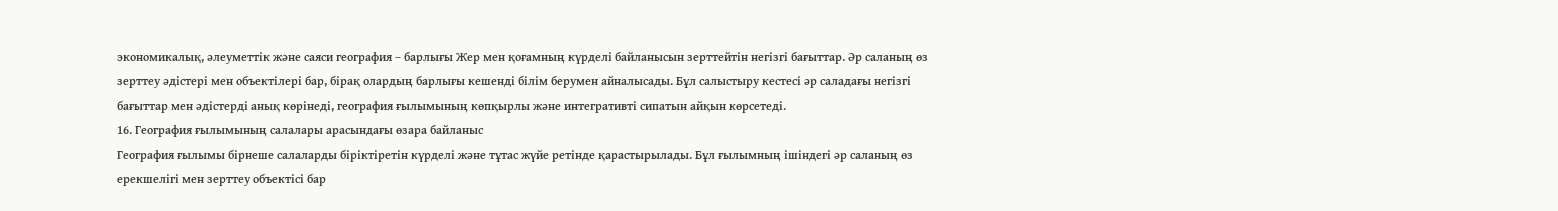экономикалық, әлеуметтік және саяси география – барлығы Жер мен қоғамның күрделі байланысын зерттейтін негізгі бағыттар. Әр саланың өз зерттеу әдістері мен объектілері бар, бірақ олардың барлығы кешенді білім берумен айналысады. Бұл салыстыру кестесі әр саладағы негізгі бағыттар мен әдістерді анық көрінеді, география ғылымының көпқырлы және интегративті сипатын айқын көрсетеді.
16. География ғылымының салалары арасындағы өзара байланыс
География ғылымы бірнеше салаларды біріктіретін күрделі және тұтас жүйе ретінде қарастырылады. Бұл ғылымның ішіндегі әр саланың өз ерекшелігі мен зерттеу объектісі бар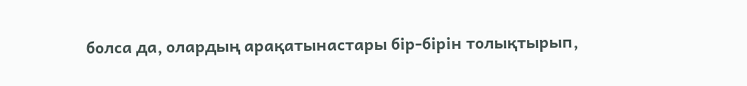болса да, олардың арақатынастары бір-бірін толықтырып,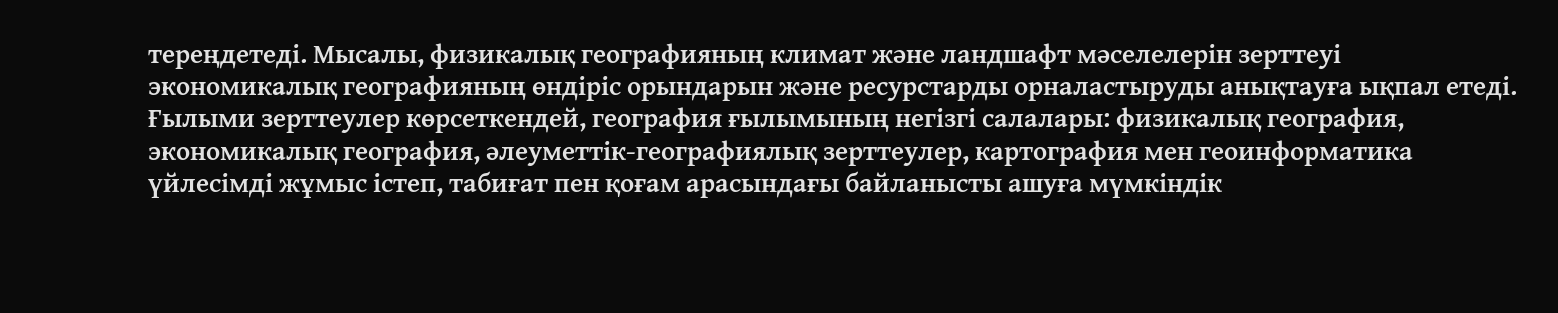тереңдетеді. Мысалы, физикалық географияның климат және ландшафт мәселелерін зерттеуі экономикалық географияның өндіріс орындарын және ресурстарды орналастыруды анықтауға ықпал етеді.
Ғылыми зерттеулер көрсеткендей, география ғылымының негізгі салалары: физикалық география, экономикалық география, әлеуметтік-географиялық зерттеулер, картография мен геоинформатика үйлесімді жұмыс істеп, табиғат пен қоғам арасындағы байланысты ашуға мүмкіндік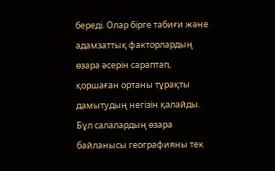береді. Олар бірге табиғи және адамзаттық факторлардың өзара әсерін сараптап, қоршаған ортаны тұрақты дамытудың негізін қалайды.
Бұл салалардың өзара байланысы географияны тек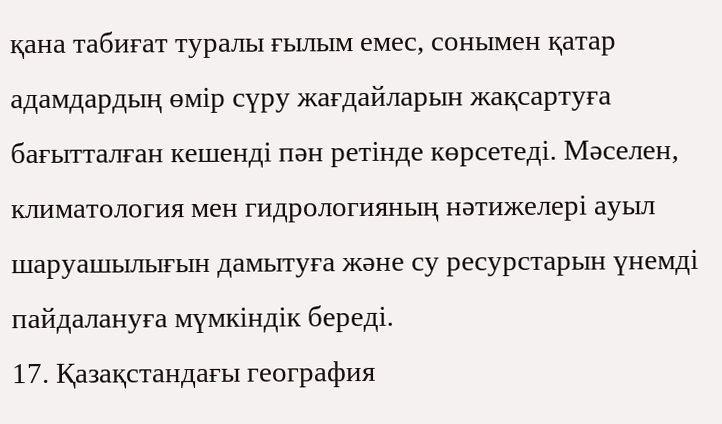қана табиғат туралы ғылым емес, сонымен қатар адамдардың өмір сүру жағдайларын жақсартуға бағытталған кешенді пән ретінде көрсетеді. Мәселен, климатология мен гидрологияның нәтижелері ауыл шаруашылығын дамытуға және су ресурстарын үнемді пайдалануға мүмкіндік береді.
17. Қазақстандағы география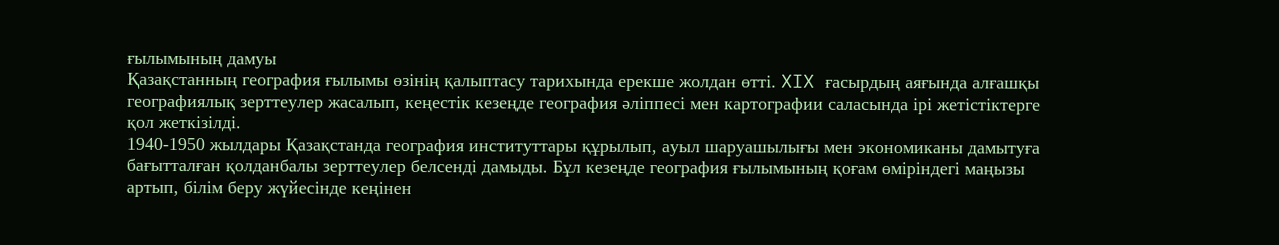ғылымының дамуы
Қазақстанның география ғылымы өзінің қалыптасу тарихында ерекше жолдан өтті. XIX ғасырдың аяғында алғашқы географиялық зерттеулер жасалып, кеңестік кезеңде география әліппесі мен картографии саласында ірі жетістіктерге қол жеткізілді.
1940-1950 жылдары Қазақстанда география институттары құрылып, ауыл шаруашылығы мен экономиканы дамытуға бағытталған қолданбалы зерттеулер белсенді дамыды. Бұл кезеңде география ғылымының қоғам өміріндегі маңызы артып, білім беру жүйесінде кеңінен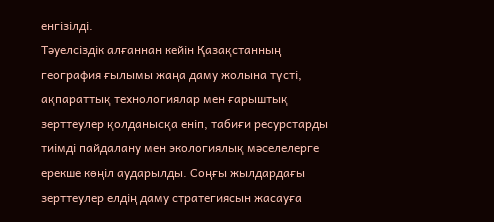енгізілді.
Тәуелсіздік алғаннан кейін Қазақстанның география ғылымы жаңа даму жолына түсті, ақпараттық технологиялар мен ғарыштық зерттеулер қолданысқа еніп, табиғи ресурстарды тиімді пайдалану мен экологиялық мәселелерге ерекше көңіл аударылды. Соңғы жылдардағы зерттеулер елдің даму стратегиясын жасауға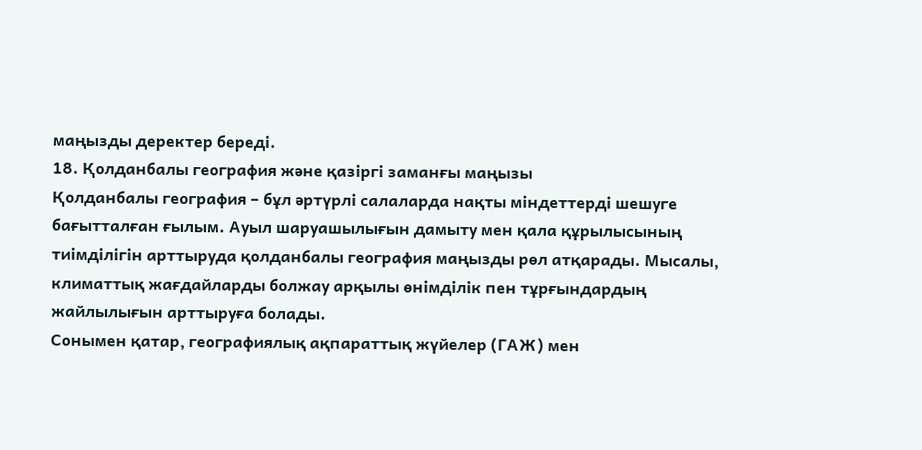маңызды деректер береді.
18. Қолданбалы география және қазіргі заманғы маңызы
Қолданбалы география – бұл әртүрлі салаларда нақты міндеттерді шешуге бағытталған ғылым. Ауыл шаруашылығын дамыту мен қала құрылысының тиімділігін арттыруда қолданбалы география маңызды рөл атқарады. Мысалы, климаттық жағдайларды болжау арқылы өнімділік пен тұрғындардың жайлылығын арттыруға болады.
Сонымен қатар, географиялық ақпараттық жүйелер (ГАЖ) мен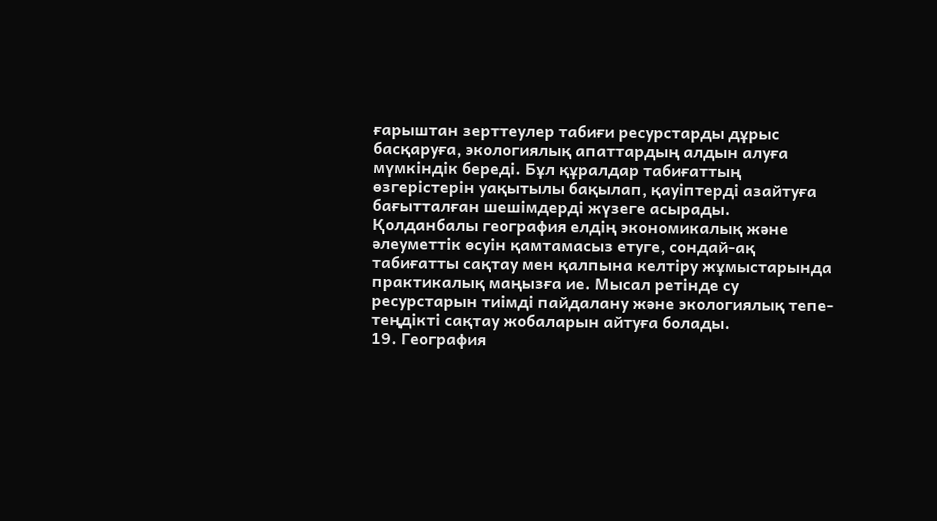ғарыштан зерттеулер табиғи ресурстарды дұрыс басқаруға, экологиялық апаттардың алдын алуға мүмкіндік береді. Бұл құралдар табиғаттың өзгерістерін уақытылы бақылап, қауіптерді азайтуға бағытталған шешімдерді жүзеге асырады.
Қолданбалы география елдің экономикалық және әлеуметтік өсуін қамтамасыз етуге, сондай-ақ табиғатты сақтау мен қалпына келтіру жұмыстарында практикалық маңызға ие. Мысал ретінде су ресурстарын тиімді пайдалану және экологиялық тепе-теңдікті сақтау жобаларын айтуға болады.
19. География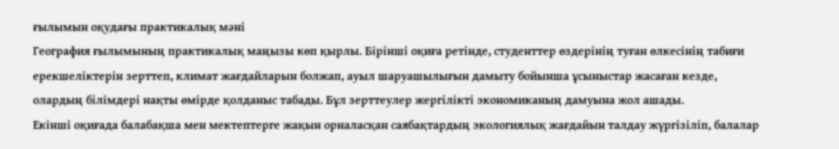ғылымын оқудағы практикалық мәні
География ғылымының практикалық маңызы көп қырлы. Бірінші оқиға ретінде, студенттер өздерінің туған өлкесінің табиғи ерекшеліктерін зерттеп, климат жағдайларын болжап, ауыл шаруашылығын дамыту бойынша ұсыныстар жасаған кезде, олардың білімдері нақты өмірде қолданыс табады. Бұл зерттеулер жергілікті экономиканың дамуына жол ашады.
Екінші оқиғада балабақша мен мектептерге жақын орналасқан саябақтардың экологиялық жағдайын талдау жүргізіліп, балалар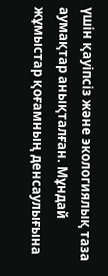үшін қауіпсіз және экологиялық таза аумақтар анықталған. Мұндай жұмыстар қоғамның денсаулығына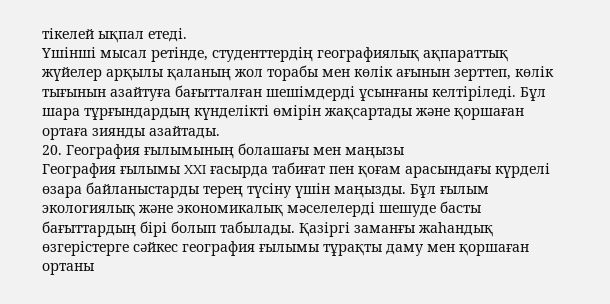тікелей ықпал етеді.
Үшінші мысал ретінде, студенттердің географиялық ақпараттық жүйелер арқылы қаланың жол торабы мен көлік ағынын зерттеп, көлік тығынын азайтуға бағытталған шешімдерді ұсынғаны келтіріледі. Бұл шара тұрғындардың күнделікті өмірін жақсартады және қоршаған ортаға зиянды азайтады.
20. География ғылымының болашағы мен маңызы
География ғылымы XXI ғасырда табиғат пен қоғам арасындағы күрделі өзара байланыстарды терең түсіну үшін маңызды. Бұл ғылым экологиялық және экономикалық мәселелерді шешуде басты бағыттардың бірі болып табылады. Қазіргі заманғы жаһандық өзгерістерге сәйкес география ғылымы тұрақты даму мен қоршаған ортаны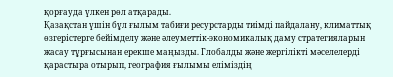қорғауда үлкен рөл атқарады.
Қазақстан үшін бұл ғылым табиғи ресурстарды тиімді пайдалану, климаттық өзгерістерге бейімделу және әлеуметтік-экономикалық даму стратегияларын жасау тұрғысынан ерекше маңызды. Глобалды және жергілікті мәселелерді қарастыра отырып, география ғылымы еліміздің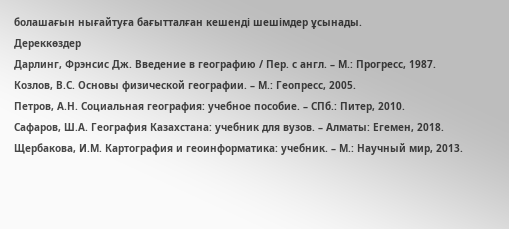болашағын нығайтуға бағытталған кешенді шешімдер ұсынады.
Дереккөздер
Дарлинг, Фрэнсис Дж. Введение в географию / Пер. с англ. – М.: Прогресс, 1987.
Козлов, В.С. Основы физической географии. – М.: Геопресс, 2005.
Петров, А.Н. Социальная география: учебное пособие. – СПб.: Питер, 2010.
Сафаров, Ш.А. География Казахстана: учебник для вузов. – Алматы: Егемен, 2018.
Щербакова, И.М. Картография и геоинформатика: учебник. – М.: Научный мир, 2013.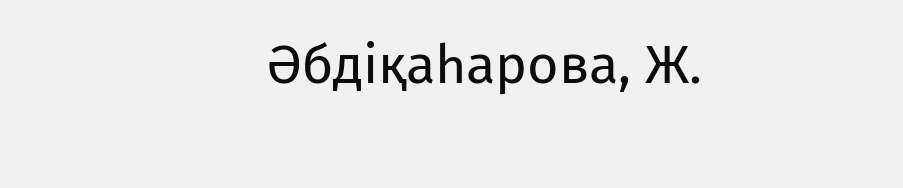Әбдіқаһарова, Ж.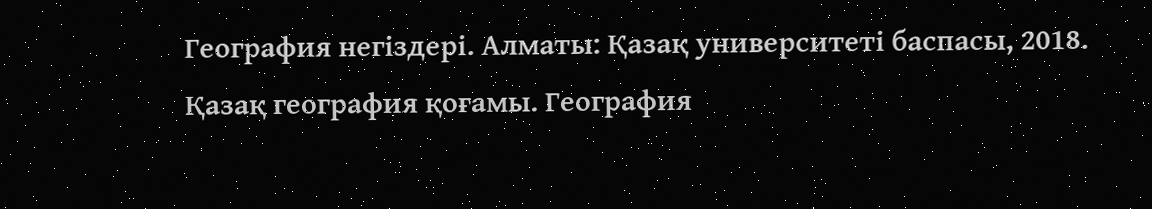География негіздері. Алматы: Қазақ университеті баспасы, 2018.
Қазақ география қоғамы. География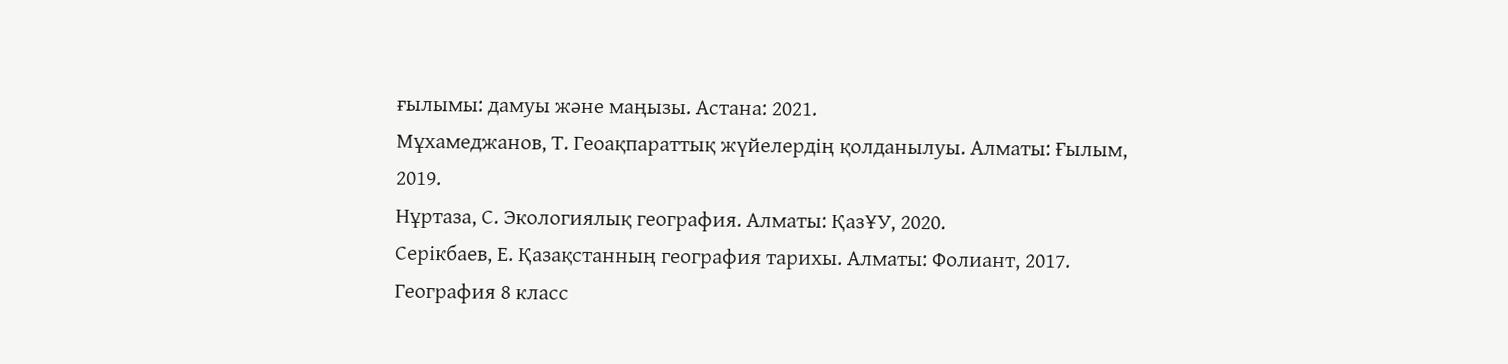ғылымы: дамуы және маңызы. Астана: 2021.
Мұхамеджанов, Т. Геоақпараттық жүйелердің қолданылуы. Алматы: Ғылым, 2019.
Нұртаза, С. Экологиялық география. Алматы: ҚазҰУ, 2020.
Серікбаев, Е. Қазақстанның география тарихы. Алматы: Фолиант, 2017.
География 8 класс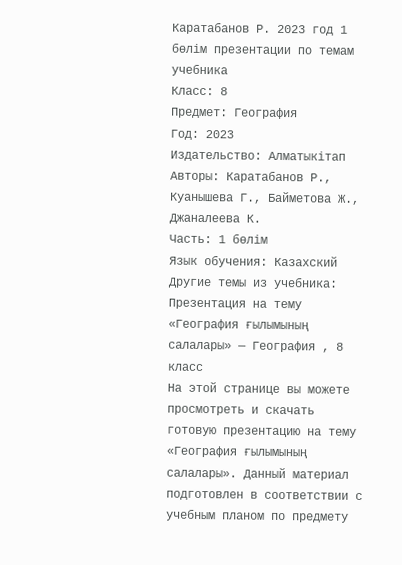Каратабанов Р. 2023 год 1 бөлім презентации по темам учебника
Класс: 8
Предмет: География
Год: 2023
Издательство: Алматыкітап
Авторы: Каратабанов Р., Куанышева Г., Байметова Ж., Джаналеева К.
Часть: 1 бөлім
Язык обучения: Казахский
Другие темы из учебника:
Презентация на тему «География ғылымының салалары» — География , 8 класс
На этой странице вы можете просмотреть и скачать готовую презентацию на тему «География ғылымының салалары». Данный материал подготовлен в соответствии с учебным планом по предмету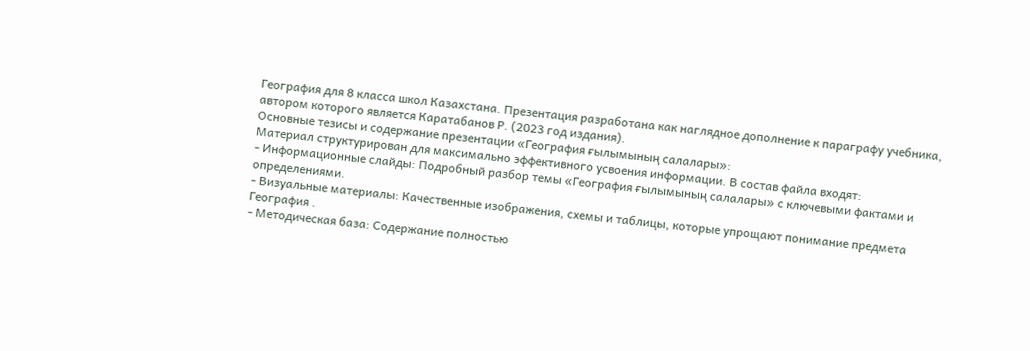География для 8 класса школ Казахстана. Презентация разработана как наглядное дополнение к параграфу учебника, автором которого является Каратабанов Р. (2023 год издания).
Основные тезисы и содержание презентации «География ғылымының салалары»:
Материал структурирован для максимально эффективного усвоения информации. В состав файла входят:
- Информационные слайды: Подробный разбор темы «География ғылымының салалары» с ключевыми фактами и определениями.
- Визуальные материалы: Качественные изображения, схемы и таблицы, которые упрощают понимание предмета География .
- Методическая база: Содержание полностью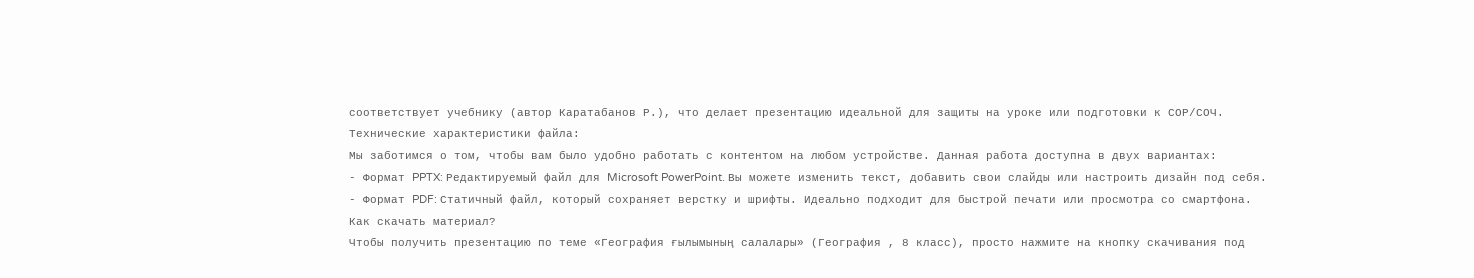соответствует учебнику (автор Каратабанов Р.), что делает презентацию идеальной для защиты на уроке или подготовки к СОР/СОЧ.
Технические характеристики файла:
Мы заботимся о том, чтобы вам было удобно работать с контентом на любом устройстве. Данная работа доступна в двух вариантах:
- Формат PPTX: Редактируемый файл для Microsoft PowerPoint. Вы можете изменить текст, добавить свои слайды или настроить дизайн под себя.
- Формат PDF: Статичный файл, который сохраняет верстку и шрифты. Идеально подходит для быстрой печати или просмотра со смартфона.
Как скачать материал?
Чтобы получить презентацию по теме «География ғылымының салалары» (География , 8 класс), просто нажмите на кнопку скачивания под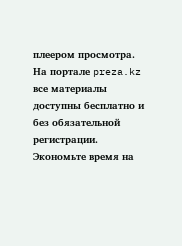плеером просмотра. На портале preza.kz все материалы доступны бесплатно и без обязательной регистрации. Экономьте время на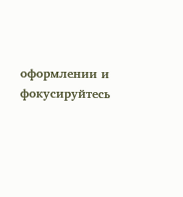оформлении и фокусируйтесь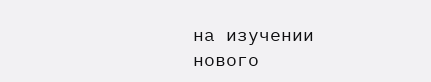на изучении нового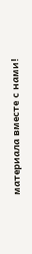материала вместе с нами!